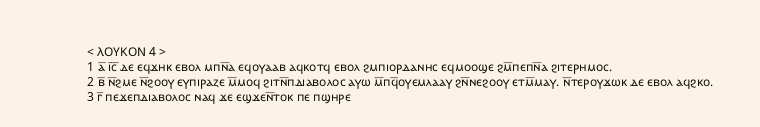< ⲖⲞⲨⲔⲞⲚ 4 >
1 ⲁ̅ ⲓ̅ⲥ̅ ⲇⲉ ⲉϥϫⲏⲕ ⲉⲃⲟⲗ ⲙⲡⲛ̅ⲁ ⲉϥⲟⲩⲁⲁⲃ ⲁϥⲕⲟⲧϥ ⲉⲃⲟⲗ ϩⲙⲡⲓⲟⲣⲇⲁⲛⲏⲥ ⲉϥⲙⲟⲟϣⲉ ϩⲙ̅ⲡⲉⲡⲛ̅ⲁ ϩⲓⲧⲉⲣⲏⲙⲟⲥ.
2 ⲃ̅ ⲛ̅ϩⲙⲉ ⲛ̅ϩⲟⲟⲩ ⲉⲩⲡⲓⲣⲁⲍⲉ ⲙ̅ⲙⲟϥ ϩⲓⲧⲛ̅ⲡⲇⲓⲁⲃⲟⲗⲟⲥ ⲁⲩⲱ ⲙ̅ⲡϥ̅ⲟⲩⲉⲙⲗⲁⲁⲩ ϩⲛ̅ⲛⲉϩⲟⲟⲩ ⲉⲧⲙ̅ⲙⲁⲩ. ⲛ̅ⲧⲉⲣⲟⲩϫⲱⲕ ⲇⲉ ⲉⲃⲟⲗ ⲁϥϩⲕⲟ.
3 ⲅ̅ ⲡⲉϫⲉⲡⲇⲓⲁⲃⲟⲗⲟⲥ ⲛⲁϥ ϫⲉ ⲉϣϫⲉⲛ̅ⲧⲟⲕ ⲡⲉ ⲡϣⲏⲣⲉ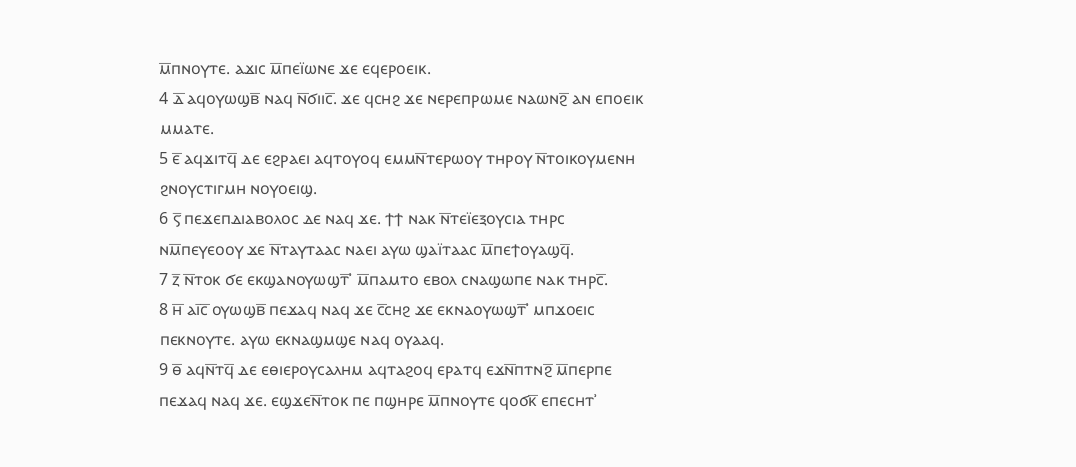ⲙ̅ⲡⲛⲟⲩⲧⲉ. ⲁϫⲓⲥ ⲙ̅ⲡⲉⲓ̈ⲱⲛⲉ ϫⲉ ⲉϥⲉⲣⲟⲉⲓⲕ.
4 ⲇ̅ ⲁϥⲟⲩⲱϣⲃ̅ ⲛⲁϥ ⲛ̅ϭⲓⲓⲥ̅. ϫⲉ ϥⲥⲏϩ ϫⲉ ⲛⲉⲣⲉⲡⲣⲱⲙⲉ ⲛⲁⲱⲛϩ̅ ⲁⲛ ⲉⲡⲟⲉⲓⲕ ⲙⲙⲁⲧⲉ.
5 ⲉ̅ ⲁϥϫⲓⲧϥ̅ ⲇⲉ ⲉϩⲣⲁⲉⲓ ⲁϥⲧⲟⲩⲟϥ ⲉⲙⲙⲛ̅ⲧⲉⲣⲱⲟⲩ ⲧⲏⲣⲟⲩ ⲛ̅ⲧⲟⲓⲕⲟⲩⲙⲉⲛⲏ ϩⲛⲟⲩⲥⲧⲓⲅⲙⲏ ⲛⲟⲩⲟⲉⲓϣ.
6 ⲋ̅ ⲡⲉϫⲉⲡⲇⲓⲁⲃⲟⲗⲟⲥ ⲇⲉ ⲛⲁϥ ϫⲉ. ϯϯ ⲛⲁⲕ ⲛ̅ⲧⲉⲓ̈ⲉⲝⲟⲩⲥⲓⲁ ⲧⲏⲣⲥ ⲛⲙ̅ⲡⲉⲩⲉⲟⲟⲩ ϫⲉ ⲛ̅ⲧⲁⲩⲧⲁⲁⲥ ⲛⲁⲉⲓ ⲁⲩⲱ ϣⲁⲓ̈ⲧⲁⲁⲥ ⲙ̅ⲡⲉϯⲟⲩⲁϣϥ̅.
7 ⲍ̅ ⲛ̅ⲧⲟⲕ ϭⲉ ⲉⲕϣⲁⲛⲟⲩⲱϣⲧ̅ʾ ⲙ̅ⲡⲁⲙⲧⲟ ⲉⲃⲟⲗ ⲥⲛⲁϣⲱⲡⲉ ⲛⲁⲕ ⲧⲏⲣⲥ̅.
8 ⲏ̅ ⲁⲓ̅ⲥ̅ ⲟⲩⲱϣⲃ̅ ⲡⲉϫⲁϥ ⲛⲁϥ ϫⲉ ⲥ̅ⲥⲏϩ ϫⲉ ⲉⲕⲛⲁⲟⲩⲱϣⲧ̅ʾ ⲙⲡϫⲟⲉⲓⲥ ⲡⲉⲕⲛⲟⲩⲧⲉ. ⲁⲩⲱ ⲉⲕⲛⲁϣⲙϣⲉ ⲛⲁϥ ⲟⲩⲁⲁϥ.
9 ⲑ̅ ⲁϥⲛ̅ⲧϥ̅ ⲇⲉ ⲉⲑⲓⲉⲣⲟⲩⲥⲁⲗⲏⲙ ⲁϥⲧⲁϩⲟϥ ⲉⲣⲁⲧϥ ⲉϫⲛ̅ⲡⲧⲛϩ̅ ⲙ̅ⲡⲉⲣⲡⲉ ⲡⲉϫⲁϥ ⲛⲁϥ ϫⲉ. ⲉϣϫⲉⲛ̅ⲧⲟⲕ ⲡⲉ ⲡϣⲏⲣⲉ ⲙ̅ⲡⲛⲟⲩⲧⲉ ϥⲟϭⲕ̅ ⲉⲡⲉⲥⲏⲧʾ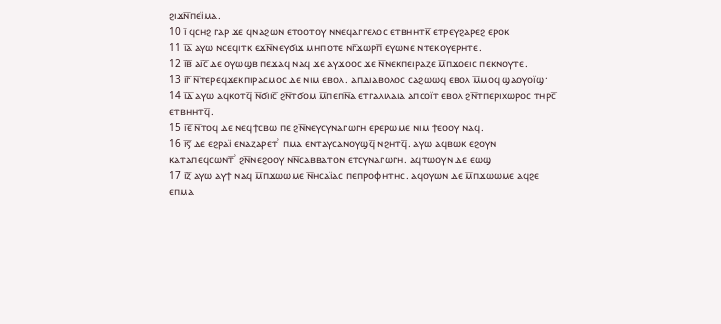ϩⲓϫⲛ̅ⲡⲉⲓ̈ⲙⲁ.
10 ⲓ̅ ϥⲥⲏϩ ⲅⲁⲣ ϫⲉ ϥⲛⲁϩⲱⲛ ⲉⲧⲟⲟⲧⲟⲩ ⲛⲛⲉϥⲁⲅⲅⲉⲗⲟⲥ ⲉⲧⲃⲏⲏⲧⲕ̅ ⲉⲧⲣⲉⲩϩⲁⲣⲉϩ ⲉⲣⲟⲕ
11 ⲓ̅ⲁ̅ ⲁⲩⲱ ⲛⲥⲉϥⲓⲧⲕ ⲉϫⲛ̅ⲛⲉⲩϭⲓϫ ⲙⲏⲡⲟⲧⲉ ⲛⲅ̅ϫⲱⲣⲡ̅ ⲉⲩⲱⲛⲉ ⲛⲧⲉⲕⲟⲩⲉⲣⲏⲧⲉ.
12 ⲓ̅ⲃ̅ ⲁⲓ̅ⲥ̅ ⲇⲉ ⲟⲩⲱϣⲃ ⲡⲉϫⲁϥ ⲛⲁϥ ϫⲉ ⲁⲩϫⲟⲟⲥ ϫⲉ ⲛ̅ⲛⲉⲕⲡⲉⲓⲣⲁⲍⲉ ⲙ̅ⲡϫⲟⲉⲓⲥ ⲡⲉⲕⲛⲟⲩⲧⲉ.
13 ⲓ̅ⲅ̅ ⲛ̅ⲧⲉⲣⲉϥϫⲉⲕⲡⲓⲣⲁⲥⲙⲟⲥ ⲇⲉ ⲛⲓⲙ ⲉⲃⲟⲗ. ⲁⲡⲇⲓⲁⲃⲟⲗⲟⲥ ⲥⲁϩⲱⲱϥ ⲉⲃⲟⲗ ⲙ̅ⲙⲟϥ ϣⲁⲟⲩⲟⲓ̈ϣ·
14 ⲓ̅ⲇ̅ ⲁⲩⲱ ⲁϥⲕⲟⲧϥ̅ ⲛ̅ϭⲓⲓⲥ̅ ϩⲛ̅ⲧϭⲟⲙ ⲙ̅ⲡⲉⲡⲛ̅ⲁ ⲉⲧⲅⲁⲗⲓⲗⲁⲓⲁ ⲁⲡⲥⲟⲓ̈ⲧ ⲉⲃⲟⲗ ϩⲛ̅ⲧⲡⲉⲣⲓⲭⲱⲣⲟⲥ ⲧⲏⲣⲥ̅ ⲉⲧⲃⲏⲏⲧϥ̅.
15 ⲓ̅ⲉ̅ ⲛ̅ⲧⲟϥ ⲇⲉ ⲛⲉϥϯⲥⲃⲱ ⲡⲉ ϩⲛ̅ⲛⲉⲩⲥⲩⲛⲁⲅⲱⲅⲏ ⲉⲣⲉⲣⲱⲙⲉ ⲛⲓⲙ ϯⲉⲟⲟⲩ ⲛⲁϥ.
16 ⲓ̅ⲋ̅ ⲇⲉ ⲉϩⲣⲁⲓ̈ ⲉⲛⲁⲍⲁⲣⲉⲧʾ ⲡⲙⲁ ⲉⲛⲧⲁⲩⲥⲁⲛⲟⲩϣϥ̅ ⲛϩⲏⲧϥ̅. ⲁⲩⲱ ⲁϥⲃⲱⲕ ⲉϩⲟⲩⲛ ⲕⲁⲧⲁⲡⲉϥⲥⲱⲛⲧ̅ʾ ϩⲛ̅ⲛⲉϩⲟⲟⲩ ⲛⲛ̅ⲥⲁⲃⲃⲁⲧⲟⲛ ⲉⲧⲥⲩⲛⲁⲅⲱⲅⲏ. ⲁϥⲧⲱⲟⲩⲛ ⲇⲉ ⲉⲱϣ
17 ⲓ̅ⲍ̅ ⲁⲩⲱ ⲁⲩϯ ⲛⲁϥ ⲙ̅ⲡϫⲱⲱⲙⲉ ⲛ̅ⲏⲥⲁⲓ̈ⲁⲥ ⲡⲉⲡⲣⲟⲫⲏⲧⲏⲥ. ⲁϥⲟⲩⲱⲛ ⲇⲉ ⲙ̅ⲡϫⲱⲱⲙⲉ ⲁϥϩⲉ ⲉⲡⲙⲁ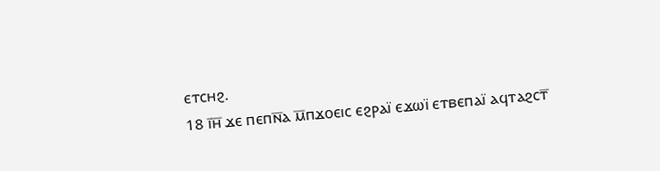ⲉⲧⲥⲏϩ.
18 ⲓ̅ⲏ̅ ϫⲉ ⲡⲉⲡⲛ̅ⲁ ⲙ̅ⲡϫⲟⲉⲓⲥ ⲉϩⲣⲁⲓ̈ ⲉϫⲱⲓ̈ ⲉⲧⲃⲉⲡⲁⲓ̈ ⲁϥⲧⲁϩⲥⲧ̅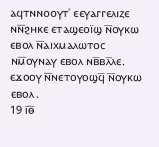ⲁϥⲧⲛⲛⲟⲟⲩⲧʾ ⲉⲉⲩⲁⲅⲅⲉⲗⲓⲍⲉ ⲛⲛ̅ϩⲏⲕⲉ ⲉⲧⲁϣⲉⲟⲓ̈ϣ ⲛ̅ⲟⲩⲕⲱ ⲉⲃⲟⲗ ⲛ̅ⲁⲓⲭⲙⲁⲗⲱⲧⲟⲥ ⲛⲙ̅ⲟⲩⲛⲁⲩ ⲉⲃⲟⲗ ⲛⲃ̅ⲃⲗ̅ⲗⲉ. ⲉϫⲟⲟⲩ ⲛ̅ⲛⲉⲧⲟⲩⲟϣϥ̅ ⲛ̅ⲟⲩⲕⲱ ⲉⲃⲟⲗ.
19 ⲓ̅ⲑ̅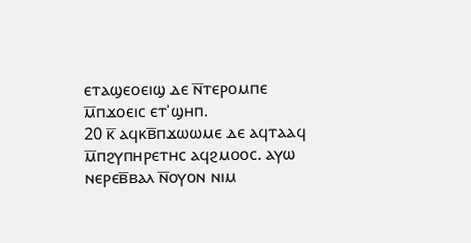ⲉⲧⲁϣⲉⲟⲉⲓϣ ⲇⲉ ⲛ̅ⲧⲉⲣⲟⲙⲡⲉ ⲙ̅ⲡϫⲟⲉⲓⲥ ⲉⲧʾϣⲏⲡ.
20 ⲕ̅ ⲁϥⲕⲃ̅ⲡϫⲱⲱⲙⲉ ⲇⲉ ⲁϥⲧⲁⲁϥ ⲙ̅ⲡϩⲩⲡⲏⲣⲉⲧⲏⲥ ⲁϥϩⲙⲟⲟⲥ. ⲁⲩⲱ ⲛⲉⲣⲉⲃ̅ⲃⲁⲗ ⲛ̅ⲟⲩⲟⲛ ⲛⲓⲙ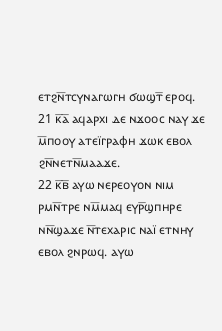ⲉⲧϩⲛ̅ⲧⲥⲩⲛⲁⲅⲱⲅⲏ ϭⲱϣⲧ̅ ⲉⲣⲟϥ.
21 ⲕ̅ⲁ̅ ⲁϥⲁⲣⲭⲓ ⲇⲉ ⲛϫⲟⲟⲥ ⲛⲁⲩ ϫⲉ ⲙ̅ⲡⲟⲟⲩ ⲁⲧⲉⲓ̈ⲅⲣⲁⲫⲏ ϫⲱⲕ ⲉⲃⲟⲗ ϩⲛ̅ⲛⲉⲧⲛ̅ⲙⲁⲁϫⲉ.
22 ⲕ̅ⲃ̅ ⲁⲩⲱ ⲛⲉⲣⲉⲟⲩⲟⲛ ⲛⲓⲙ ⲣⲙⲛ̅ⲧⲣⲉ ⲛⲙ̅ⲙⲁϥ ⲉⲩⲣ̅ϣⲡⲏⲣⲉ ⲛⲛ̅ϣⲁϫⲉ ⲛ̅ⲧⲉⲭⲁⲣⲓⲥ ⲛⲁⲓ̈ ⲉⲧⲛⲏⲩ ⲉⲃⲟⲗ ϩⲛⲣⲱϥ. ⲁⲩⲱ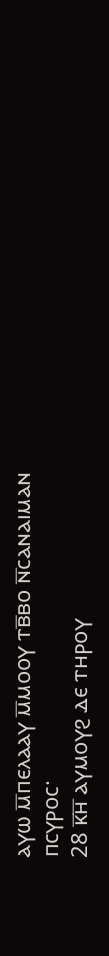ⲁⲩⲱ ⲙ̅ⲡⲉⲗⲁⲁⲩ ⲙ̅ⲙⲟⲟⲩ ⲧⲃ̅ⲃⲟ ⲛ̅ⲥⲁⲛⲁⲓⲙⲁⲛ ⲡⲥⲩⲣⲟⲥ·
28 ⲕ̅ⲏ̅ ⲁⲩⲙⲟⲩϩ ⲇⲉ ⲧⲏⲣⲟⲩ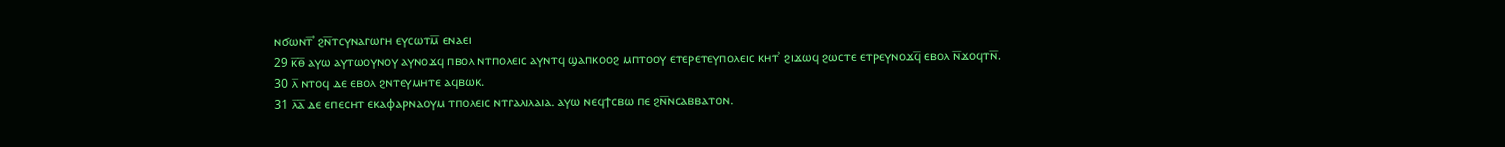ⲛϭⲱⲛⲧ̅ʾ ϩⲛ̅ⲧⲥⲩⲛⲁⲅⲱⲅⲏ ⲉⲩⲥⲱⲧⲙ̅ ⲉⲛⲁⲉⲓ
29 ⲕ̅ⲑ̅ ⲁⲩⲱ ⲁⲩⲧⲱⲟⲩⲛⲟⲩ ⲁⲩⲛⲟϫϥ ⲡⲃⲟⲗ ⲛⲧⲡⲟⲗⲉⲓⲥ ⲁⲩⲛⲧϥ ϣⲁⲡⲕⲟⲟϩ ⲙⲡⲧⲟⲟⲩ ⲉⲧⲉⲣⲉⲧⲉⲩⲡⲟⲗⲉⲓⲥ ⲕⲏⲧʾ ϩⲓϫⲱϥ ϩⲱⲥⲧⲉ ⲉⲧⲣⲉⲩⲛⲟϫϥ̅ ⲉⲃⲟⲗ ⲛ̅ϫⲟϥⲧⲛ̅.
30 ⲗ̅ ⲛⲧⲟϥ ⲇⲉ ⲉⲃⲟⲗ ϩⲛⲧⲉⲩⲙⲏⲧⲉ ⲁϥⲃⲱⲕ.
31 ⲗ̅ⲁ̅ ⲇⲉ ⲉⲡⲉⲥⲏⲧ ⲉⲕⲁⲫⲁⲣⲛⲁⲟⲩⲙ ⲧⲡⲟⲗⲉⲓⲥ ⲛⲧⲅⲁⲗⲓⲗⲁⲓⲁ. ⲁⲩⲱ ⲛⲉϥϯⲥⲃⲱ ⲡⲉ ϩⲛ̅ⲛⲥⲁⲃⲃⲁⲧⲟⲛ.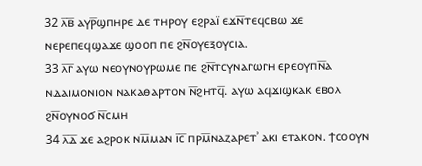32 ⲗ̅ⲃ̅ ⲁⲩⲣ̅ϣⲡⲏⲣⲉ ⲇⲉ ⲧⲏⲣⲟⲩ ⲉϩⲣⲁⲓ̈ ⲉϫⲛ̅ⲧⲉϥⲥⲃⲱ ϫⲉ ⲛⲉⲣⲉⲡⲉϥϣⲁϫⲉ ϣⲟⲟⲡ ⲡⲉ ϩⲛ̅ⲟⲩⲉⲝⲟⲩⲥⲓⲁ.
33 ⲗ̅ⲅ̅ ⲁⲩⲱ ⲛⲉⲟⲩⲛⲟⲩⲣⲱⲙⲉ ⲡⲉ ϩⲛ̅ⲧⲥⲩⲛⲁⲅⲱⲅⲏ ⲉⲣⲉⲟⲩⲡⲛ̅ⲁ ⲛⲇⲁⲓⲙⲟⲛⲓⲟⲛ ⲛⲁⲕⲁⲑⲁⲣⲧⲟⲛ ⲛ̅ϩⲏⲧϥ̅. ⲁⲩⲱ ⲁϥϫⲓϣⲕⲁⲕ ⲉⲃⲟⲗ ϩⲛ̅ⲟⲩⲛⲟϭ ⲛ̅ⲥⲙⲏ
34 ⲗ̅ⲇ̅ ϫⲉ ⲁϩⲣⲟⲕ ⲛⲙ̅ⲙⲁⲛ ⲓ̅ⲥ̅ ⲡⲣⲙ̅ⲛⲁⲍⲁⲣⲉⲧʾ ⲁⲕⲓ ⲉⲧⲁⲕⲟⲛ. ϯⲥⲟⲟⲩⲛ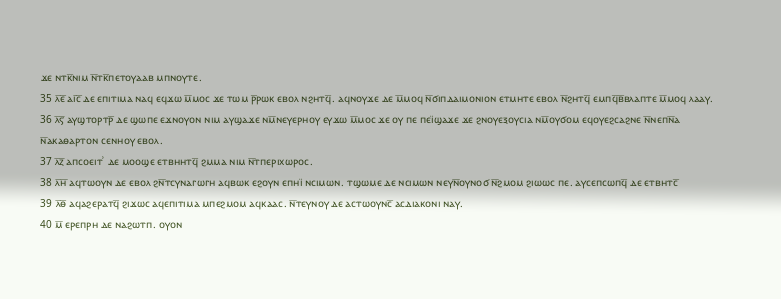ϫⲉ ⲛⲧⲕ̅ⲛⲓⲙ ⲛ̅ⲧⲕ̅ⲡⲉⲧⲟⲩⲁⲁⲃ ⲙⲡⲛⲟⲩⲧⲉ.
35 ⲗ̅ⲉ̅ ⲁⲓ̅ⲥ̅ ⲇⲉ ⲉⲡⲓⲧⲓⲙⲁ ⲛⲁϥ ⲉϥϫⲱ ⲙ̅ⲙⲟⲥ ϫⲉ ⲧⲱⲙ ⲣ̅ⲣⲱⲕ ⲉⲃⲟⲗ ⲛϩⲏⲧϥ̅. ⲁϥⲛⲟⲩϫⲉ ⲇⲉ ⲙ̅ⲙⲟϥ ⲛ̅ϭⲓⲡⲇⲁⲓⲙⲟⲛⲓⲟⲛ ⲉⲧⲙⲏⲧⲉ ⲉⲃⲟⲗ ⲛ̅ϩⲏⲧϥ̅ ⲉⲙⲡϥ̅ⲃ̅ⲃⲗⲁⲡⲧⲉ ⲙ̅ⲙⲟϥ ⲗⲁⲁⲩ.
36 ⲗ̅ⲋ̅ ⲁⲩϣⲧⲟⲣⲧⲣ̅ ⲇⲉ ϣⲱⲡⲉ ⲉϫⲛⲟⲩⲟⲛ ⲛⲓⲙ ⲁⲩϣⲁϫⲉ ⲛⲙ̅ⲛⲉⲩⲉⲣⲏⲟⲩ ⲉⲩϫⲱ ⲙ̅ⲙⲟⲥ ϫⲉ ⲟⲩ ⲡⲉ ⲡⲉⲓ̈ϣⲁϫⲉ ϫⲉ ϩⲛⲟⲩⲉⲝⲟⲩⲥⲓⲁ ⲛⲙ̅ⲟⲩϭⲟⲙ ⲉϥⲟⲩⲉϩⲥⲁϩⲛⲉ ⲛ̅ⲛⲉⲡⲛ̅ⲁ ⲛ̅ⲁⲕⲁⲑⲁⲣⲧⲟⲛ ⲥⲉⲛⲏⲟⲩ ⲉⲃⲟⲗ.
37 ⲗ̅ⲍ̅ ⲁⲡⲥⲟⲉⲓⲧʾ ⲇⲉ ⲙⲟⲟϣⲉ ⲉⲧⲃⲏⲏⲧϥ̅ ϩⲙⲙⲁ ⲛⲓⲙ ⲛ̅ⲧⲡⲉⲣⲓⲭⲱⲣⲟⲥ.
38 ⲗ̅ⲏ̅ ⲁϥⲧⲱⲟⲩⲛ ⲇⲉ ⲉⲃⲟⲗ ϩⲛ̅ⲧⲥⲩⲛⲁⲅⲱⲅⲏ ⲁϥⲃⲱⲕ ⲉϩⲟⲩⲛ ⲉⲡⲏⲓ̈ ⲛⲥⲓⲙⲱⲛ. ⲧϣⲱⲙⲉ ⲇⲉ ⲛⲥⲓⲙⲱⲛ ⲛⲉⲩⲛ̅ⲟⲩⲛⲟϭ ⲛ̅ϩⲙⲟⲙ ϩⲓⲱⲱⲥ ⲡⲉ. ⲁⲩⲥⲉⲡⲥⲱⲡϥ̅ ⲇⲉ ⲉⲧⲃⲏⲧⲥ̅
39 ⲗ̅ⲑ̅ ⲁϥⲁϩⲉⲣⲁⲧϥ̅ ϩⲓϫⲱⲥ ⲁϥⲉⲡⲓⲧⲓⲙⲁ ⲙⲡⲉϩⲙⲟⲙ ⲁϥⲕⲁⲁⲥ. ⲛ̅ⲧⲉⲩⲛⲟⲩ ⲇⲉ ⲁⲥⲧⲱⲟⲩⲛⲥ̅ ⲁⲥⲇⲓⲁⲕⲟⲛⲓ ⲛⲁⲩ.
40 ⲙ̅ ⲉⲣⲉⲡⲣⲏ ⲇⲉ ⲛⲁϩⲱⲧⲡ. ⲟⲩⲟⲛ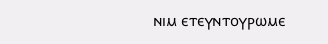ⲛⲓⲙ ⲉⲧⲉⲩⲛⲧⲟⲩⲣⲱⲙⲉ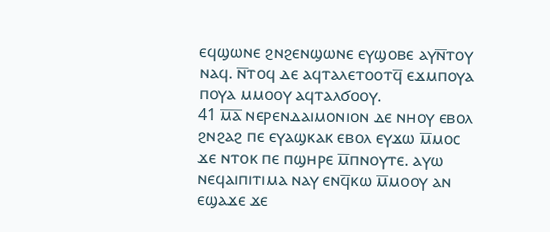ⲉϥϣⲱⲛⲉ ϩⲛϩⲉⲛϣⲱⲛⲉ ⲉⲩϣⲟⲃⲉ ⲁⲩⲛ̅ⲧⲟⲩ ⲛⲁϥ. ⲛ̅ⲧⲟϥ ⲇⲉ ⲁϥⲧⲁⲗⲉⲧⲟⲟⲧϥ̅ ⲉϫⲙⲡⲟⲩⲁ ⲡⲟⲩⲁ ⲙⲙⲟⲟⲩ ⲁϥⲧⲁⲗϭⲟⲟⲩ.
41 ⲙ̅ⲁ̅ ⲛⲉⲣⲉⲛⲇⲁⲓⲙⲟⲛⲓⲟⲛ ⲇⲉ ⲛⲏⲟⲩ ⲉⲃⲟⲗ ϩⲛϩⲁϩ ⲡⲉ ⲉⲩⲁϣⲕⲁⲕ ⲉⲃⲟⲗ ⲉⲩϫⲱ ⲙ̅ⲙⲟⲥ ϫⲉ ⲛⲧⲟⲕ ⲡⲉ ⲡϣⲏⲣⲉ ⲙ̅ⲡⲛⲟⲩⲧⲉ. ⲁⲩⲱ ⲛⲉϥⲁⲓⲡⲓⲧⲓⲙⲁ ⲛⲁⲩ ⲉⲛϥ̅ⲕⲱ ⲙ̅ⲙⲟⲟⲩ ⲁⲛ ⲉϣⲁϫⲉ ϫⲉ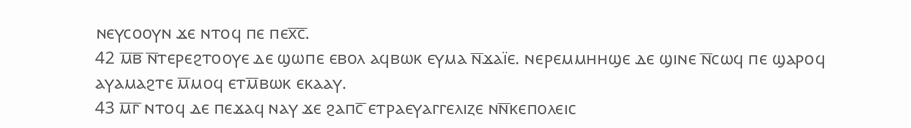ⲛⲉⲩⲥⲟⲟⲩⲛ ϫⲉ ⲛⲧⲟϥ ⲡⲉ ⲡⲉⲭ̅ⲥ̅.
42 ⲙ̅ⲃ̅ ⲛ̅ⲧⲉⲣⲉϩⲧⲟⲟⲩⲉ ⲇⲉ ϣⲱⲡⲉ ⲉⲃⲟⲗ ⲁϥⲃⲱⲕ ⲉⲩⲙⲁ ⲛ̅ϫⲁⲓ̈ⲉ. ⲛⲉⲣⲉⲙⲙⲏⲏϣⲉ ⲇⲉ ϣⲓⲛⲉ ⲛ̅ⲥⲱϥ ⲡⲉ ϣⲁⲣⲟϥ ⲁⲩⲁⲙⲁϩⲧⲉ ⲙ̅ⲙⲟϥ ⲉⲧⲙ̅ⲃⲱⲕ ⲉⲕⲁⲁⲩ.
43 ⲙ̅ⲅ̅ ⲛⲧⲟϥ ⲇⲉ ⲡⲉϫⲁϥ ⲛⲁⲩ ϫⲉ ϩⲁⲡⲥ̅ ⲉⲧⲣⲁⲉⲩⲁⲅⲅⲉⲗⲓⲍⲉ ⲛⲛ̅ⲕⲉⲡⲟⲗⲉⲓⲥ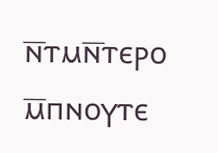ⲛ̅ⲧⲙⲛ̅ⲧⲉⲣⲟ ⲙ̅ⲡⲛⲟⲩⲧⲉ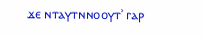ϫⲉ ⲛⲧⲁⲩⲧⲛⲛⲟⲟⲩⲧʾ ⲅⲁⲣ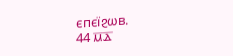ⲉⲡⲉⲓ̈ϩⲱⲃ.
44 ⲙ̅ⲇ̅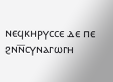ⲛⲉϥⲕⲏⲣⲩⲥⲥⲉ ⲇⲉ ⲡⲉ ϩⲛⲛ̅ⲥⲩⲛⲁⲅⲱⲅⲏ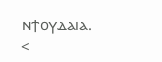ⲛϯⲟⲩⲇⲁⲓⲁ.
<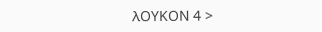ⲖⲞⲨⲔⲞⲚ 4 >